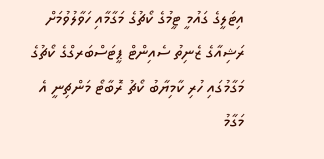އިޓަލީގެ ގައުމީ ޓީމުގެ ކޯޗުގެ މަގާމާއި ހަވާލުވުމަށް ރަޝިއާގެ ޒެނިތު ސެއިންޓް ޕީޓަސްބަރގްގެ ކޯޗުގެ މަގާމުގައި ހުރި ކާމިޔާބު ކޯޗު ރޮބާޓޯ މަންޗިނީ އެ މަގާމު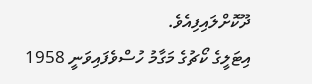ދޫކޮށްލައިފިއެވެ.
އިޓަލީގެ ކޯޗުގެ މަގާމު ހުސްވެފައިވަނީ 1958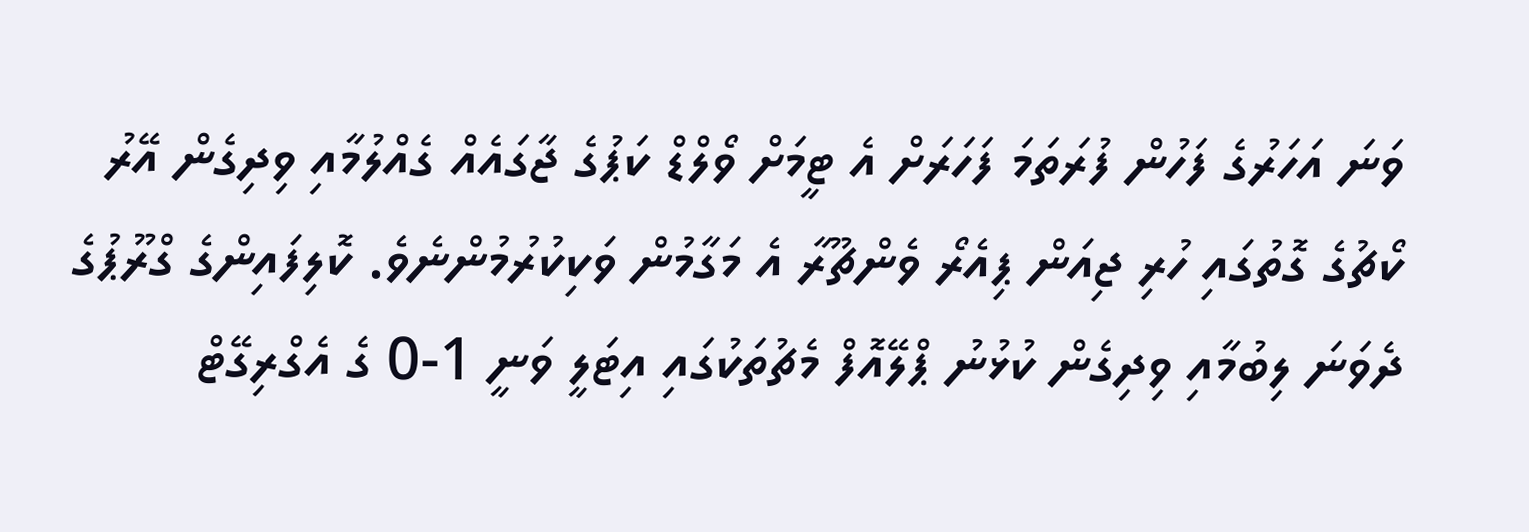ވަނަ އަހަރުގެ ފަހުން ފުރަތަމަ ފަހަރަށް އެ ޓީމަށް ވޯލްޑް ކަޕުގެ ޖާގައެއް ގެއްލުމާއި ވިދިގެން އޭރު ކޯޗުގެ ގޮތުގައި ހުރި ޖިއަން ޕިއެރޯ ވެންޗޫރާ އެ މަގާމުން ވަކިކުރުމުންނެވެ. ކޮލިފައިންގެ ގްރޫޕުގެ ދެވަނަ ލިބުމާއި ވިދިގެން ކުޅުނު ޕްލޭއޮފް މެޗުތަކުގައި އިޓަލީ ވަނީ 1-0 ގެ އެގްރިގޭޓް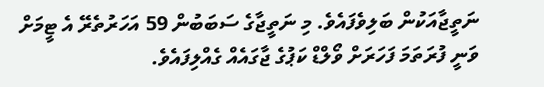ނަތީޖާއަކުން ބަލިވެފައެވެ. މި ނަތީޖާގެ ސަބަބުން 59 އަހަރުތެރޭ އެ ޓީމަށް ވަނީ ފުރަތަމަ ފަހަރަށް ވޯލްޑް ކަޕުގެ ޖާގައެއް ގެއްލިފައެވެ.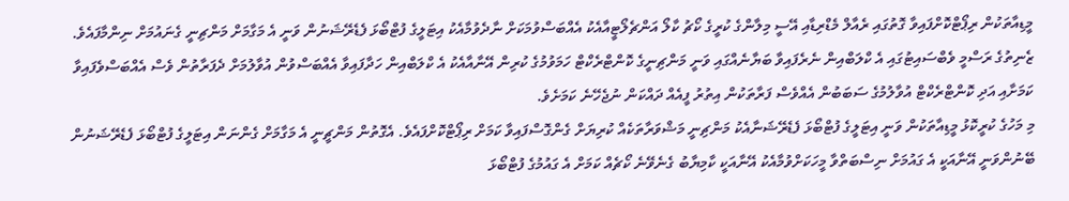މީޑިއާތަކުން ރިޕޯޓްކޮށްފައިވާ ގޮތުގައި ރެއާލް މެޑްރިޑާއި އޭސީ މިލާންގެ ކުރީގެ ކޯޗު ކާލޯ އަންޗެލޯޓީއާއެކު އެއްބަސްވުމަކަށް ނާދެވުމާއެކު އިޓަލީގެ ފުޓްބޯޅަ ފެޑެރޭޝަނުން ވަނީ އެ މަގާމަށް މަންޗިނީ ގެނައުމަށް ނިންމާފައެވެ.
ޒެނިތުގެ ރަސްމީ ވެބްސައިޓުގައި އެ ކްލަބްއިން ނެރެފައިވާ ބަޔާނެއްގައި ވަނީ މަންޗިނީގެ ކޮންޓްރެކްޓް ހަމަވުމުގެ ކުރިން އޭނާއާއެކު އެ ކްލަބްއިން ހަދާފައިވާ އެއްބަސްވުން އުވާލުމަށް ދެފަރާތުން ވެސް އެއްބަސްވެފައިވާ ކަމަށާއި އަދި ކޮންޓްރެކްޓް އުވާލުމުގެ ސަބަބުން އެއްވެސް ފަރާތަކުން އިތުރު ފީއެއް ދައްކަން ނުޖެހޭނެ ކަމަށެވެ.
މި މަހުގެ ކުރީކޮޅު މީޑިއާތަކުން ވަނީ އިޓަލީގެ ފުޓްބޯޅަ ފެޑެރޭޝަނާއެކު މަންޗިނީ މަޝްވަރާތަކެއް ކުރިޔަށް ގެންގޮސްފައިވާ ކަމަށް ރިޕޯޓްކޮށްފައެވެ. އެގޮތުން މަންޗީނީ އެ މަގާމަށް ގެންނަން އިޓަލީގެ ފުޓްބޯޅަ ފެޑެރޭޝަނުން ބޭނުންވަނީ އޭނާއަކީ އެ ގައުމަށް ނިސްބަތްވާ މީހަކަށްވުމާއެކު އޭނާއަކީ ކާމިޔާބު ގެނެވޭނެ ކޯޗެއް ކަމަށް އެ ގައުމުގެ ފުޓްބޯޅަ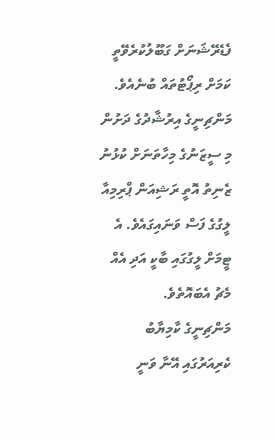ފެޑެރޭޝަނަށް ގަބޫލުކުރެވޭތީ ކަމަށް ރިޕޯޓުތައް ބުނެއެވެ.
މަންޗިނީގެ އިރުޝާދުގެ ދަށުން މި ސީޒަނުގެ މިހާތަނަށް ކުޅުނު ޒެނިތު އޮތީ ރަޝިއަން ޕްރިމިއާ ލީގުގެ ފަސް ވަނައިގައެވެ. އެ ޓީމަށް ލީގުގައި ބާކީ އަދި އެއް މެޗު އެބައޮތެވެ.
މަންޗިނީގެ ކާމިޔާބު ކެރިއަރުގައި އޭނާ ވަނީ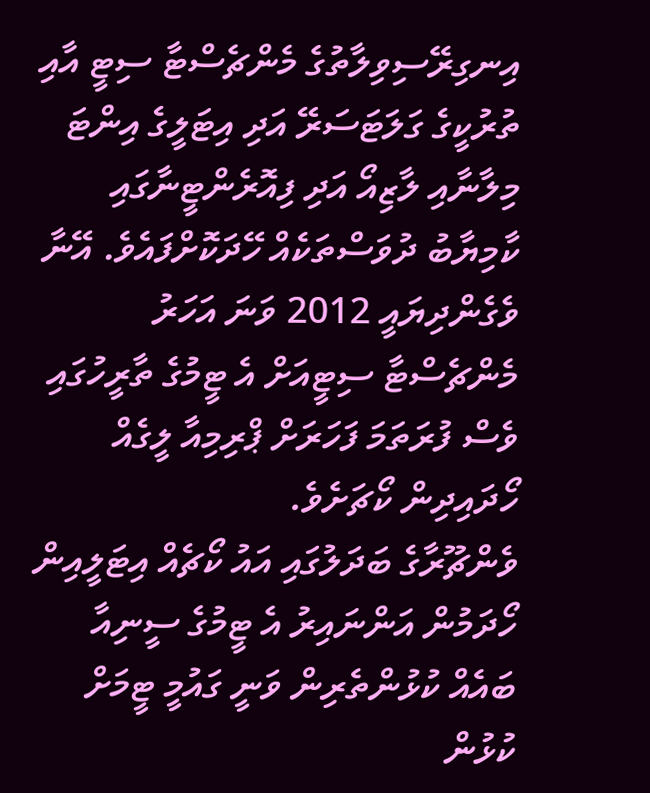އިނގިރޭސިވިލާތުގެ މެންޗެސްޓާ ސިޓީ އާއި ތުރުކީގެ ގަލަޓަސަރޭ އަދި އިޓަލީގެ އިންޓަ މިލާނާއި ލާޒިއޯ އަދި ފިއޮރެންޓީނާގައި ކާމިޔާބު ދުވަސްތަކެއް ހޭދަކޮށްފައެވެ. އޭނާ ވެގެންދިޔައީ 2012 ވަނަ އަހަރު މެންޗެސްޓާ ސިޓީއަށް އެ ޓީމުގެ ތާރީހުގައި ވެސް ފުރަތަމަ ފަހަރަށް ޕްރިމިއާ ލީގެއް ހޯދައިދިން ކޯޗަށެވެ.
ވެންޗޫރާގެ ބަދަލުގައި އައު ކޯޗެއް އިޓަލީއިން ހޯދަމުން އަންނައިރު އެ ޓީމުގެ ސީނިއާ ބައެއް ކުޅުންތެރިން ވަނީ ގައުމީ ޓީމަށް ކުޅުން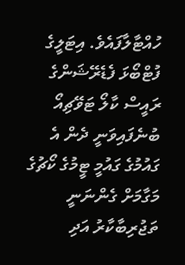ހުއްޓާލާފައެވެ. އިޓަލީގެ ފުޓްބޯޅަ ފެޑެރޭޝަންގެ ރައީސް ކާލޯ ޓަވޭޗިއޯ ބުނެފައިވަނީ ދެން އެ ގައުމުގެ ގައުމީ ޓީމުގެ ކޯޗުގެ މަގާމަށް ގެންނަނީ ތަޖުރިބާކާރު އަދި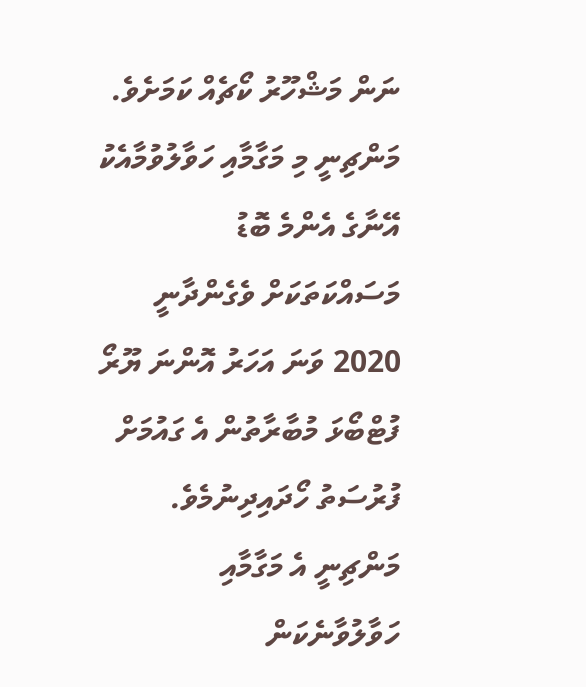ނަން މަޝްހޫރު ކޯޗެއް ކަމަށެވެ. މަންޗިނީ މި މަގާމާއި ހަވާލުވުމާއެކު އޭނާގެ އެންމެ ބޮޑު މަސައްކަތަކަށް ވެގެންދާނީ 2020 ވަނަ އަހަރު އޮންނަ ޔޫރޯ ފުޓްބޯޅަ މުބާރާތުން އެ ގައުމަށް ފުރުސަތު ހޯދައިދިނުމެވެ.
މަންޗިނީ އެ މަގާމާއި ހަވާލުވާނެކަން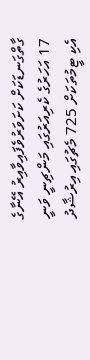ގާތްގަނޑަކަށް ކަށަވަރުވެފައިވާއިރު އޭނާގެ 17 އަހަރުގެ ކެރިއަރުގައި މަންޗިނީ ވަނީ އެކި ޓީމުތަކަށް 725 މެޗުގައި އިރުޝާދު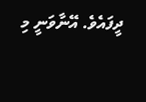ދީފައެވެ. އޭނާވަނީ މި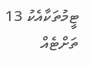ޓީމުތަކާއެކު 13 ތަށްޓެއް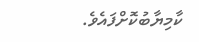ކާމިޔާބުކޮށްފައެވެ.